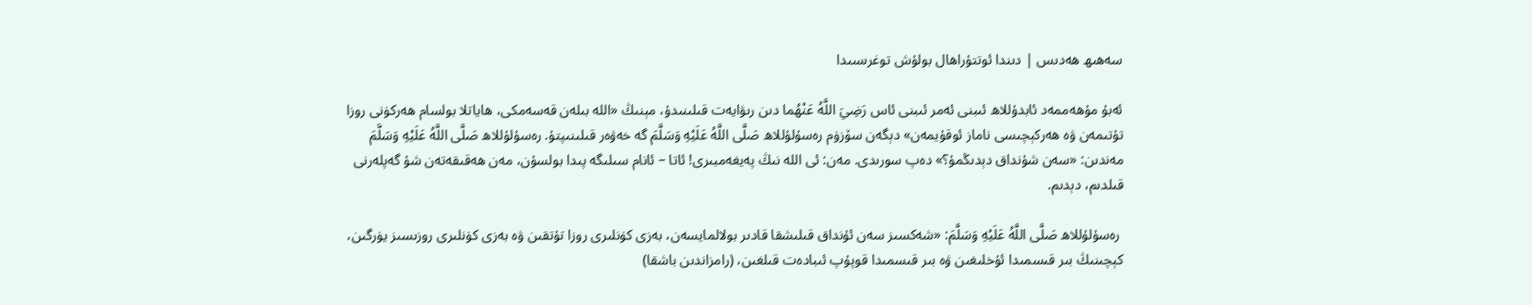سەھىھ ھەدىس | دىندا ئوتتۇراھال بولۇش توغرىسىدا

ئەبۇ مۇھەممەد ئابدۇللاھ ئىبنى ئەمر ئىبنى ئاس ‌رَضِيَ ‌اللَّهُ ‌عَنْهُما دىن رىۋايەت قىلىنىدۇ، مېنىڭ «الله بىلەن قەسەمكى، ھاياتلا بولسام ھەركۈنى روزا تۇتىمەن ۋە ھەركېچىسى ناماز ئوقۇيمەن» دېگەن سۆزۈم رەسۇلۇللاھ صَلَّى اللَّهُ عَلَيْهِ وَسَلَّمَ گە خەۋەر قىلىنىپتۇ. رەسۇلۇللاھ صَلَّى اللَّهُ عَلَيْهِ وَسَلَّمَ مەندىن: «سەن شۇنداق دېدىڭمۇ؟» دەپ سورىدى. مەن: ئى الله نىڭ پەيغەمبىرى! ئاتا – ئانام سىلىگە پىدا بولسۇن، مەن ھەقىقەتەن شۇ گەپلەرنى قىلدىم، دېدىم.

 رەسۇلۇللاھ صَلَّى اللَّهُ عَلَيْهِ وَسَلَّمَ: «شەكسىز سەن ئۇنداق قىلىشقا قادىر بولالمايسەن، بەزى كۈنلىرى روزا تۇتقىن ۋە بەزى كۈنلىرى روزىسىز يۈرگىن، كېچىنىڭ بىر قىسمىدا ئۇخلىغىن ۋە بىر قىسمىدا قوپۇپ ئىبادەت قىلغىن، (رامزاندىن باشقا)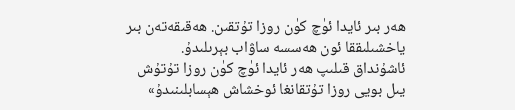ھەر بىر ئايدا ئۈچ كۈن روزا تۇتقىن. ھەقىقەتەن بىر ياخشىلىققا ئون ھەسسە ساۋاب بېرىلىدۇ. ئاشۇنداق قىلىپ ھەر ئايدا ئۈچ كۈن روزا تۇتۇش يىل بويى روزا تۇتقانغا ئوخشاش ھېسابلىنىدۇ»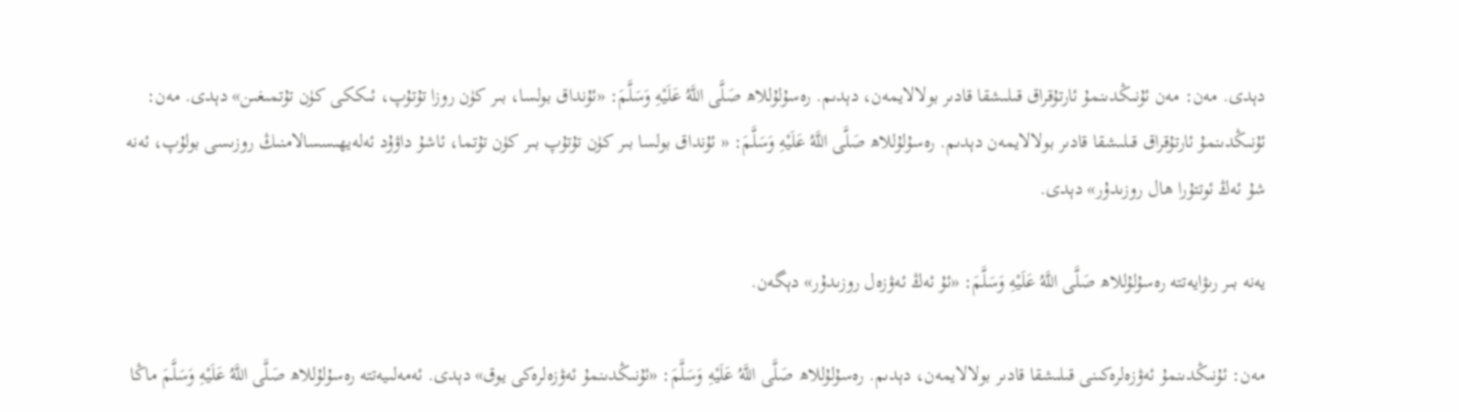دېدى. مەن: مەن ئۇنىڭدىنمۇ ئارتۇقراق قىلىشقا قادىر بولالايمەن، دېدىم. رەسۇلۇللاھ صَلَّى اللَّهُ عَلَيْهِ وَسَلَّمَ: «ئۇنداق بولسا، بىر كۈن روزا تۇتۇپ، ئىككى كۈن تۇتمىغىن» دېدى. مەن: ئۇنىڭدىنمۇ ئارتۇقراق قىلىشقا قادىر بولالايمەن دېدىم. رەسۇلۇللاھ صَلَّى اللَّهُ عَلَيْهِ وَسَلَّمَ: « ئۇنداق بولسا بىر كۈن تۇتۇپ بىر كۈن تۇتما، ئاشۇ داۋۇد ئەلەيھىسسالامنىڭ روزىسى بولۇپ، ئەنە شۇ ئەڭ ئوتتۇرا ھال روزىدۇر» دېدى.

يەنە بىر رىۋايەتتە رەسۇلۇللاھ صَلَّى اللَّهُ عَلَيْهِ وَسَلَّمَ: «ئۇ ئەڭ ئەۋزەل روزىدۇر» دېگەن.

مەن: ئۇنىڭدىنمۇ ئەۋزەلرەكىنى قىلىشقا قادىر بولالايمەن، دېدىم. رەسۇلۇللاھ صَلَّى اللَّهُ عَلَيْهِ وَسَلَّمَ: «ئۇنىڭدىنمۇ ئەۋزەلرەكى يوق» دېدى. ئەمەلىيەتتە رەسۇلۇللاھ صَلَّى اللَّهُ عَلَيْهِ وَسَلَّمَ ماڭا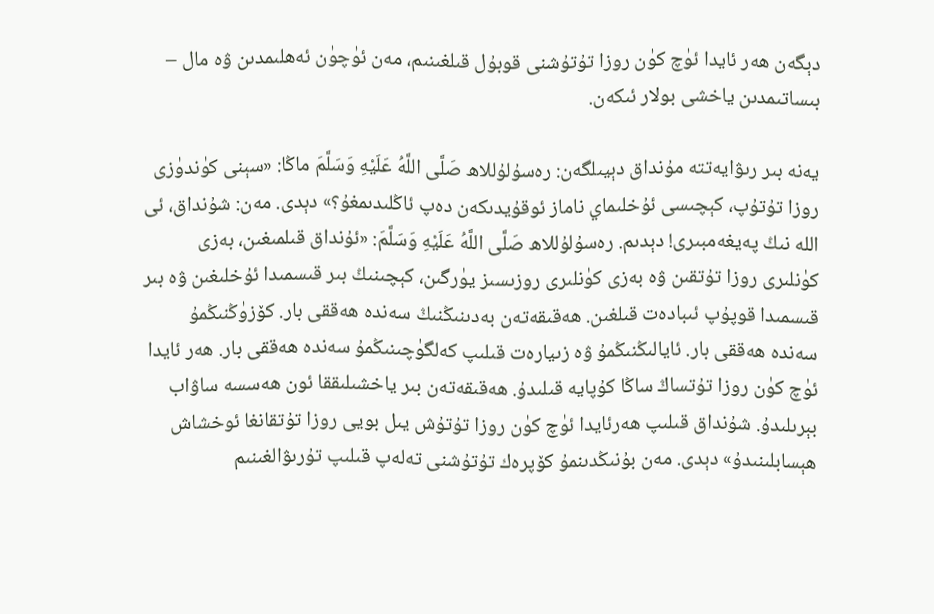دېگەن ھەر ئايدا ئۈچ كۈن روزا تۇتۇشنى قوبۇل قىلغىنىم، مەن ئۈچۈن ئەھلىمدىن ۋە مال – بىساتىمدىن ياخشى بولار ئىكەن.

يەنە بىر رىۋايەتتە مۇنداق دېيىلگەن: رەسۇلۇللاھ صَلَّى اللَّهُ عَلَيْهِ وَسَلَّمَ ماڭا: «سېنى كۈندۈزى روزا تۇتۇپ، كېچىسى ئۇخلىماي ناماز ئوقۇيدىكەن دەپ ئاڭلىدىمغۇ؟» دېدى. مەن: شۇنداق، ئى الله نىڭ پەيغەمبىرى! دېدىم. رەسۇلۇللاھ صَلَّى اللَّهُ عَلَيْهِ وَسَلَّمَ: «ئۇنداق قىلمىغىن، بەزى كۈنلىرى روزا تۇتقىن ۋە بەزى كۈنلىرى روزىسىز يۈرگىن، كېچىنىڭ بىر قىسمىدا ئۇخلىغىن ۋە بىر قىسمىدا قوپۇپ ئىبادەت قىلغىن. ھەقىقەتەن بەدىنىڭنىڭ سەندە ھەققى بار. كۆزۈڭنىڭمۇ سەندە ھەققى بار. ئايالىڭنىڭمۇ ۋە زىيارەت قىلىپ كەلگۈچىنىڭمۇ سەندە ھەققى بار. ھەر ئايدا ئۈچ كۈن روزا تۇتساڭ ساڭا كۇپايە قىلىدۇ. ھەقىقەتەن بىر ياخشىلىققا ئون ھەسسە ساۋاب بېرىلىدۇ. شۇنداق قىلىپ ھەرئايدا ئۈچ كۈن روزا تۇتۇش يىل بويى روزا تۇتقانغا ئوخشاش ھېسابلىنىدۇ» دېدى. مەن بۇنىڭدىنمۇ كۆپرەك تۇتۇشنى تەلەپ قىلىپ تۇرىۋالغىنىم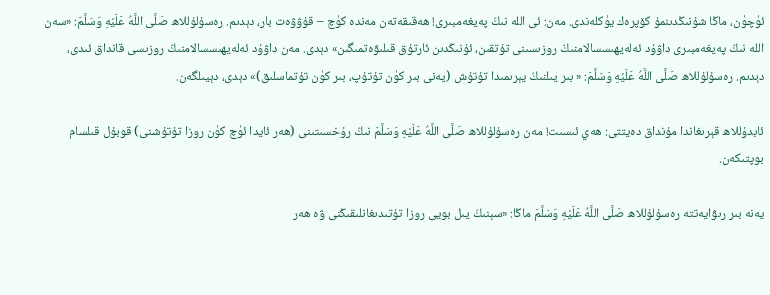ئۈچۈن، ماڭا شۇنىڭدىنمۇ كۆپرەك يۈكلەندى. مەن: ئى الله نىڭ پەيغەمبىرى! ھەقىقەتەن مەندە كۈچ – قۇۋۋەت بار، دېدىم. رەسۇلۇللاھ صَلَّى اللَّهُ عَلَيْهِ وَسَلَّمَ: «سەن الله نىڭ پەيغەمبىرى داۋۇد ئەلەيھىسسالامنىڭ روزىسىنى تۇتقىن، ئۇنىڭدىن ئارتۇق قىلىۋەتمىگىن» دېدى. مەن داۋۇد ئەلەيھىسسالامنىڭ روزىسى قانداق ئىدى، دېدىم. رەسۇلۇللاھ صَلَّى اللَّهُ عَلَيْهِ وَسَلَّمَ: « بىر يىلنىڭ يېرىمىدا تۇتۇش (يەنى بىر كۈن تۇتۇپ، بىر كۈن تۇتماسلىق)» دېدى، دېيىلگەن.

ئابدۇللاھ قېرىغاندا مۇنداق دەيتتى: ھەي ئىسىت! مەن رەسۇلۇللاھ صَلَّى اللَّهُ عَلَيْهِ وَسَلَّمَ نىڭ رۇخسىتىنى (ھەر ئايدا ئۈچ كۈن روزا تۇتۇشنى) قوبۇل قىلسام بوپتىكەن.

يەنە بىر رىۋايەتتە رەسۇلۇللاھ صَلَّى اللَّهُ عَلَيْهِ وَسَلَّمَ ماڭا: «سېنىڭ يىل بويى روزا تۇتىدىغانلىقىڭنى ۋە ھەر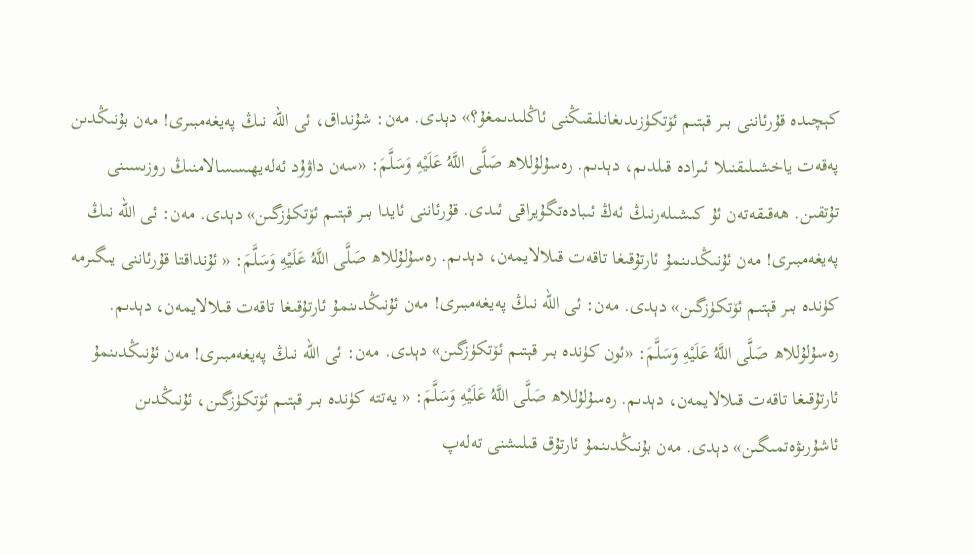كېچىدە قۇرئاننى بىر قېتىم ئۆتكۈزىدىغانلىقىڭنى ئاڭلىدىمغۇ؟» دېدى. مەن: شۇنداق، ئى الله نىڭ پەيغەمبىرى! مەن بۇنىڭدىن پەقەت ياخشىلىقنىلا ئىرادە قىلدىم، دېدىم. رەسۇلۇللاھ صَلَّى اللَّهُ عَلَيْهِ وَسَلَّمَ: «سەن داۋۇد ئەلەيھىسسالامنىڭ روزىسىنى تۇتقىن. ھەقىقەتەن ئۇ كىشىلەرنىڭ ئەڭ ئىبادەتگۇيراقى ئىدى. قۇرئاننى ئايدا بىر قېتىم ئۆتكۈزگىن» دېدى. مەن: ئى الله نىڭ پەيغەمبىرى! مەن ئۇنىڭدىنمۇ ئارتۇقىغا تاقەت قىلالايمەن، دېدىم. رەسۇلۇللاھ صَلَّى اللَّهُ عَلَيْهِ وَسَلَّمَ: « ئۇنداقتا قۇرئاننى يىگىرمە كۈندە بىر قېتىم ئۆتكۈزگىن» دېدى. مەن: ئى الله نىڭ پەيغەمبىرى! مەن ئۇنىڭدىنمۇ ئارتۇقىغا تاقەت قىلالايمەن، دېدىم. رەسۇلۇللاھ صَلَّى اللَّهُ عَلَيْهِ وَسَلَّمَ: «ئون كۈندە بىر قېتىم ئۆتكۈزگىن» دېدى. مەن: ئى الله نىڭ پەيغەمبىرى! مەن ئۇنىڭدىنمۇ ئارتۇقىغا تاقەت قىلالايمەن، دېدىم. رەسۇلۇللاھ صَلَّى اللَّهُ عَلَيْهِ وَسَلَّمَ: « يەتتە كۈندە بىر قېتىم ئۆتكۈزگىن، ئۇنىڭدىن ئاشۇرىۋەتمىگىن» دېدى. مەن بۇنىڭدىنمۇ ئارتۇق قىلىشنى تەلەپ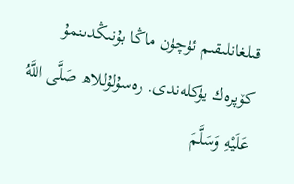قىلغانلىقىم ئۈچۈن ماڭا بۇنىڭدىنمۇ كۆپرەك يۈكلەندى. رەسۇلۇللاھ صَلَّى اللَّهُ عَلَيْهِ وَسَلَّمَ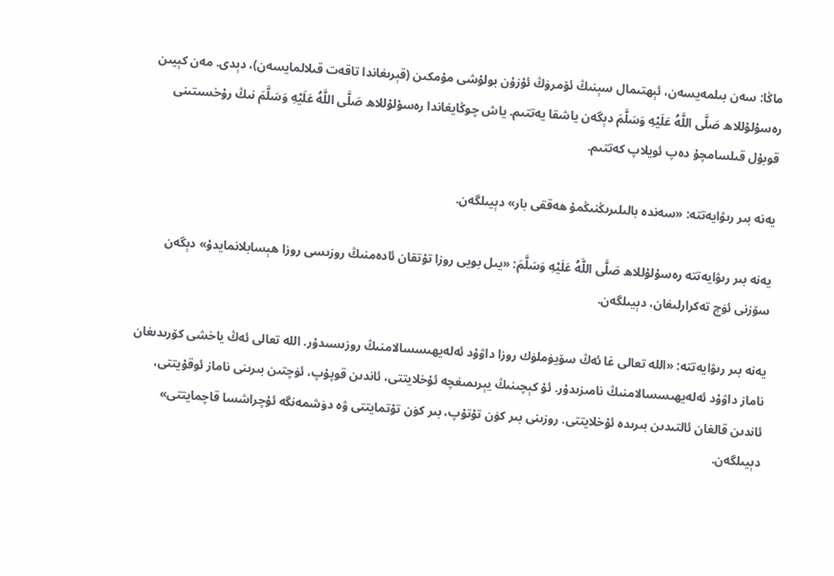ماڭا: سەن بىلمەيسەن، ئېھتىمال سېنىڭ ئۆمرۈڭ ئۇزۇن بولۇشى مۇمكىن (قېرىغاندا تاقەت قىلالمايسەن)، دېدى. مەن كېيىن رەسۇلۇللاھ صَلَّى اللَّهُ عَلَيْهِ وَسَلَّمَ دېگەن ياشقا يەتتىم. ياش چوڭايغاندا رەسۇلۇللاھ صَلَّى اللَّهُ عَلَيْهِ وَسَلَّمَ نىڭ رۇخسىتىنى قوبۇل قىلسامچۇ دەپ ئويلاپ كەتتىم.

يەنە بىر رىۋايەتتە: «سەندە بالىلىرىڭنىڭمۇ ھەققى بار» دېيىلگەن.

يەنە بىر رىۋايەتتە رەسۇلۇللاھ صَلَّى اللَّهُ عَلَيْهِ وَسَلَّمَ: «يىل بويى روزا تۇتقان ئادەمنىڭ روزىسى روزا ھېسابلانمايدۇ» دېگەن سۆزنى ئۈچ تەكرارلىغان، دېيىلگەن.

يەنە بىر رىۋايەتتە: «الله تعالى غا ئەڭ سۆيۈملۈك روزا داۋۇد ئەلەيھىسسالامنىڭ روزىسىدۇر. الله تعالى ئەڭ ياخشى كۆرىدىغان ناماز داۋۇد ئەلەيھىسسالامنىڭ نامىزىدۇر. ئۇ كېچىنىڭ يېرىمىغچە ئۇخلايتتى، ئاندىن قوپۇپ، ئۈچتىن بىرىنى ناماز ئوقۇيتتى، ئاندىن قالغان ئالتىدىن بىرىدە ئۇخلايتتى. روزىنى بىر كۈن تۇتۇپ، بىر كۈن تۇتمايتتى ۋە دۈشمەنگە ئۇچراشسا قاچمايتتى» دېيىلگەن.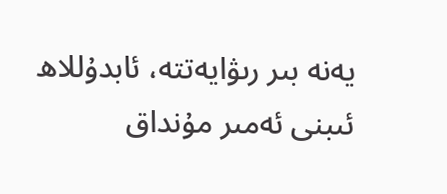يەنە بىر رىۋايەتتە، ئابدۇللاھ ئىبنى ئەمىر مۇنداق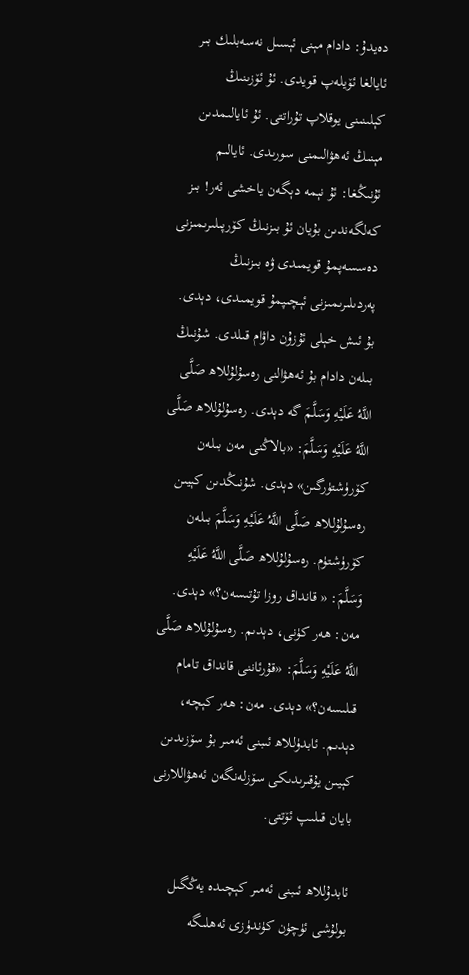دەيدۇ: دادام مېنى ئېسىل نەسەبلىك بىر ئايالغا ئۆيلەپ قويدى. ئۇ ئۆزىنىڭ كېلىنىنى يوقلاپ تۇراتتى. ئۇ ئايالىمدىن مېنىڭ ئەھۋالىمنى سورىدى. ئايالىم ئۇنىڭغا: ئۇ نېمە دېگەن ياخشى ئەر! بىز كەلگەندىن بۇيان ئۇ بىزنىڭ كۆرپىلىرىمىزنى دەسسەپمۇ قويمىدى ۋە بىزنىڭ پەردىلىرىمىزنى ئېچىپمۇ قويمىدى، دېدى. بۇ ئىش خېلى ئۇزۇن داۋام قىلدى. شۇنىڭ بىلەن دادام بۇ ئەھۋالنى رەسۇلۇللاھ صَلَّى اللَّهُ عَلَيْهِ وَسَلَّمَ گە دېدى. رەسۇلۇللاھ صَلَّى اللَّهُ عَلَيْهِ وَسَلَّمَ: «بالاڭنى مەن بىلەن كۆرۈشتۈرگىن» دېدى. شۇنىڭدىن كېيىن رەسۇلۇللاھ صَلَّى اللَّهُ عَلَيْهِ وَسَلَّمَ بىلەن كۆرۈشتۈم. رەسۇلۇللاھ صَلَّى اللَّهُ عَلَيْهِ وَسَلَّمَ: « قانداق روزا تۇتىسەن؟» دېدى. مەن: ھەر كۈنى، دېدىم. رەسۇلۇللاھ صَلَّى اللَّهُ عَلَيْهِ وَسَلَّمَ: «قۇرئاننى قانداق تامام قىلىسەن؟» دېدى. مەن: ھەر كېچە، دېدىم. ئابدۈللاھ ئىبنى ئەمىر بۇ سۆزىدىن كېيىن يۇقىرىدىكى سۆزلەنگەن ئەھۋاللارنى بايان قىلىپ ئۆتتى.

ئابدۇللاھ ئىبنى ئەمىر كېچىدە يەڭگىل بولۇشى ئۈچۈن كۈندۈزى ئەھلىگە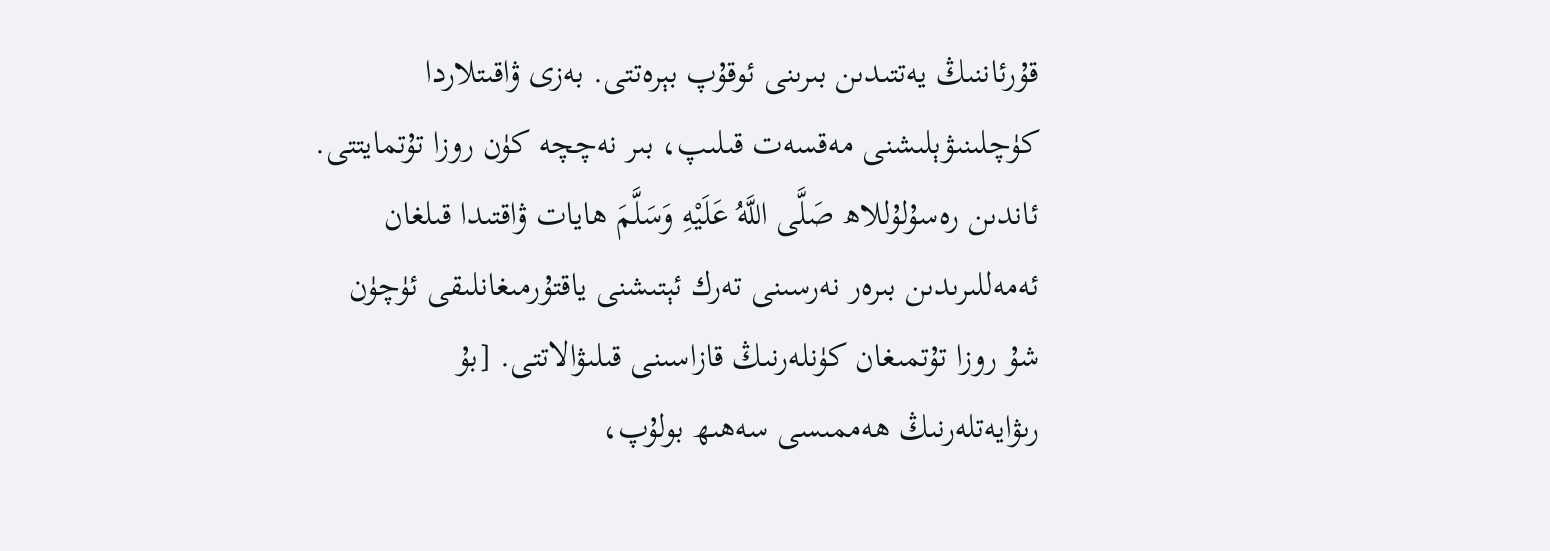قۇرئاننىڭ يەتتىدىن بىرىنى ئوقۇپ بېرەتتى. بەزى ۋاقىتلاردا كۈچلىنىۋېلىشنى مەقسەت قىلىپ، بىر نەچچە كۈن روزا تۇتمايتتى. ئاندىن رەسۇلۇللاھ صَلَّى اللَّهُ عَلَيْهِ وَسَلَّمَ ھايات ۋاقتىدا قىلغان ئەمەللىرىدىن بىرەر نەرسىنى تەرك ئېتىشنى ياقتۇرمىغانلىقى ئۈچۈن شۇ روزا تۇتمىغان كۈنلەرنىڭ قازاسىنى قىلىۋالاتتى. [بۇ رىۋايەتلەرنىڭ ھەممىسى سەھىھ بولۇپ،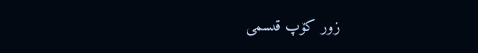زور كۆپ قىسمى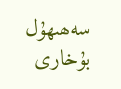سەھىھۇل بۇخارى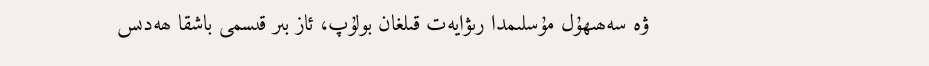ۋە سەھىھۇل مۇسلىمدا رىۋايەت قىلغان بولۇپ، ئاز بىر قىسمى باشقا ھەدىس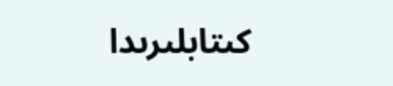كىتابلىرىدا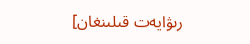رىۋايەت قىلىنغان]